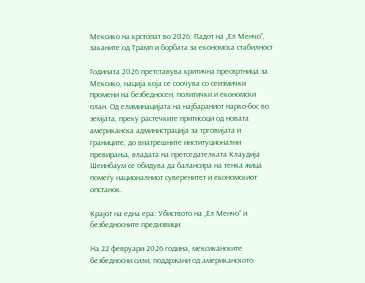Мексико на крстопат во 2026: Падот на „Ел Менчо“, заканите од Трамп и борбата за економска стабилност

Годината 2026 претставува критична пресвртница за Мексико, нација која се соочува со сеизмички промени на безбедносен, политички и економски план. Од елиминацијата на најбараниот нарко-бос во земјата, преку растечките притисоци од новата американска администрација за трговијата и границите, до внатрешните институционални превирања, владата на претседателката Клаудија Шеинбаум се обидува да балансира на тенка жица помеѓу националниот суверенитет и економскиот опстанок.

Крајот на една ера: Убиството на „Ел Менчо“ и безбедносните предизвици

На 22 февруари 2026 година, мексиканските безбедносни сили, поддржани од американското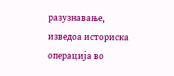разузнавање, изведоа историска операција во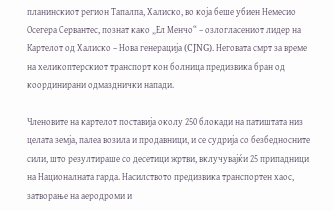планинскиот регион Тапалпа, Халиско, во која беше убиен Немесио Осегера Сервантес, познат како „Ел Менчо“ – озлогласениот лидер на Картелот од Халиско – Нова генерација (CJNG). Неговата смрт за време на хеликоптерскиот транспорт кон болница предизвика бран од координирани одмазднички напади.

Членовите на картелот поставија околу 250 блокади на патиштата низ целата земја, палеа возила и продавници, и се судрија со безбедносните сили, што резултираше со десетици жртви, вклучувајќи 25 припадници на Националната гарда. Насилството предизвика транспортен хаос, затворање на аеродроми и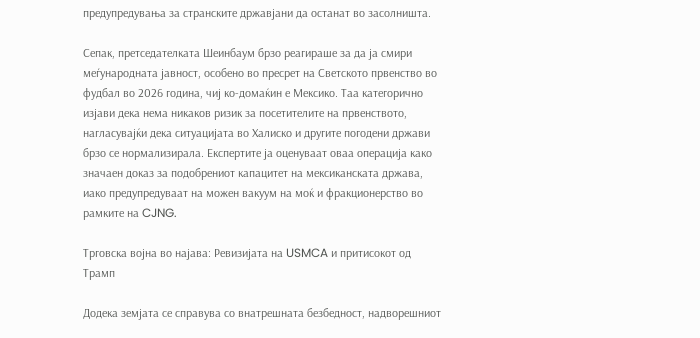предупредувања за странските државјани да останат во засолништа.

Сепак, претседателката Шеинбаум брзо реагираше за да ја смири меѓународната јавност, особено во пресрет на Светското првенство во фудбал во 2026 година, чиј ко-домаќин е Мексико. Таа категорично изјави дека нема никаков ризик за посетителите на првенството, нагласувајќи дека ситуацијата во Халиско и другите погодени држави брзо се нормализирала. Експертите ја оценуваат оваа операција како значаен доказ за подобрениот капацитет на мексиканската држава, иако предупредуваат на можен вакуум на моќ и фракционерство во рамките на CJNG.

Трговска војна во најава: Ревизијата на USMCA и притисокот од Трамп

Додека земјата се справува со внатрешната безбедност, надворешниот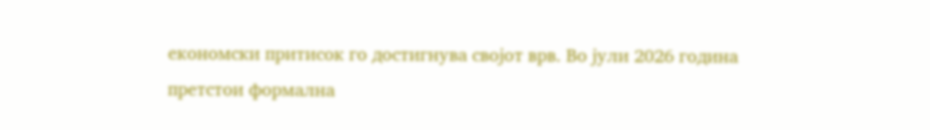економски притисок го достигнува својот врв. Во јули 2026 година претстои формална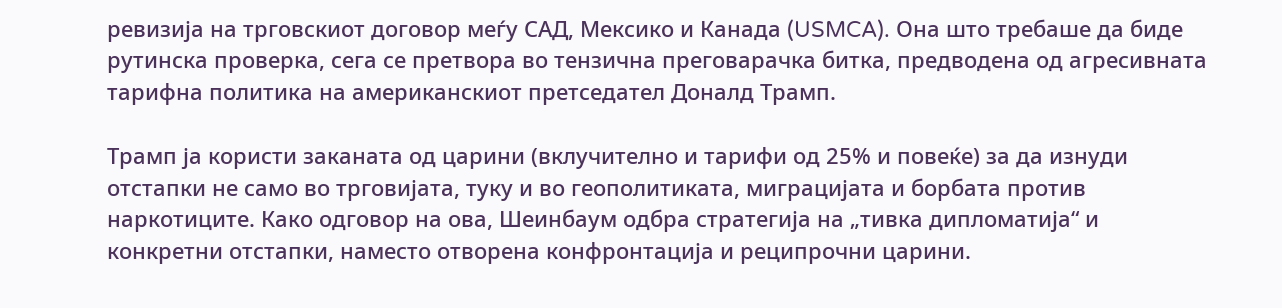ревизија на трговскиот договор меѓу САД, Мексико и Канада (USMCA). Она што требаше да биде рутинска проверка, сега се претвора во тензична преговарачка битка, предводена од агресивната тарифна политика на американскиот претседател Доналд Трамп.

Трамп ја користи заканата од царини (вклучително и тарифи од 25% и повеќе) за да изнуди отстапки не само во трговијата, туку и во геополитиката, миграцијата и борбата против наркотиците. Како одговор на ова, Шеинбаум одбра стратегија на „тивка дипломатија“ и конкретни отстапки, наместо отворена конфронтација и реципрочни царини.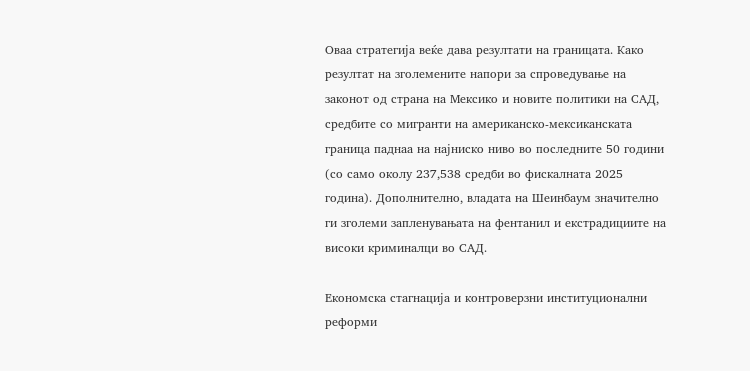Оваа стратегија веќе дава резултати на границата. Како резултат на зголемените напори за спроведување на законот од страна на Мексико и новите политики на САД, средбите со мигранти на американско-мексиканската граница паднаа на најниско ниво во последните 50 години (со само околу 237,538 средби во фискалната 2025 година). Дополнително, владата на Шеинбаум значително ги зголеми запленувањата на фентанил и екстрадициите на високи криминалци во САД.

Економска стагнација и контроверзни институционални реформи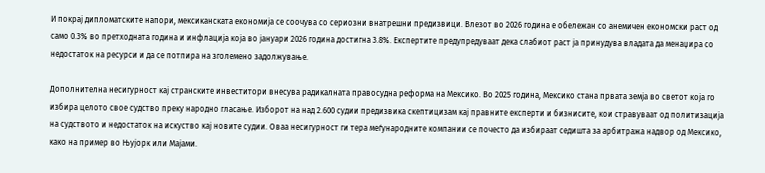И покрај дипломатските напори, мексиканската економија се соочува со сериозни внатрешни предизвици. Влезот во 2026 година е обележан со анемичен економски раст од само 0.3% во претходната година и инфлација која во јануари 2026 година достигна 3.8%. Експертите предупредуваат дека слабиот раст ја принудува владата да менаџира со недостаток на ресурси и да се потпира на зголемено задолжување.

Дополнителна несигурност кај странските инвеститори внесува радикалната правосудна реформа на Мексико. Во 2025 година, Мексико стана првата земја во светот која го избира целото свое судство преку народно гласање. Изборот на над 2.600 судии предизвика скептицизам кај правните експерти и бизнисите, кои стравуваат од политизација на судството и недостаток на искуство кај новите судии. Оваа несигурност ги тера меѓународните компании се почесто да избираат седишта за арбитража надвор од Мексико, како на пример во Њујорк или Мајами.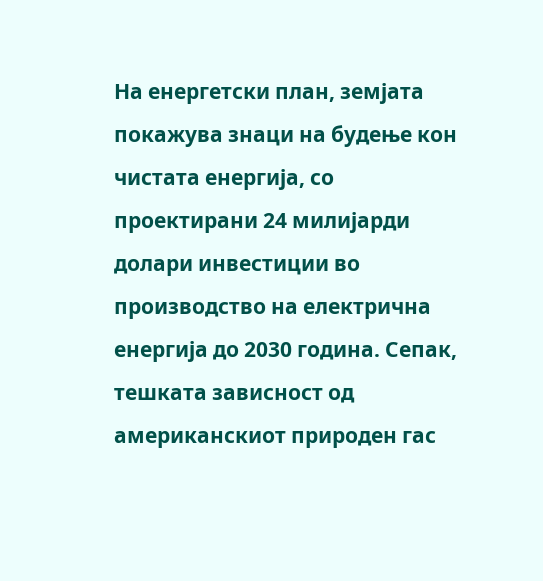На енергетски план, земјата покажува знаци на будење кон чистата енергија, со проектирани 24 милијарди долари инвестиции во производство на електрична енергија до 2030 година. Сепак, тешката зависност од американскиот природен гас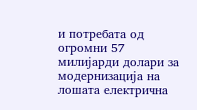и потребата од огромни 57 милијарди долари за модернизација на лошата електрична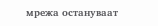мрежа остануваат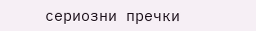сериозни пречки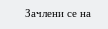Зачлени се на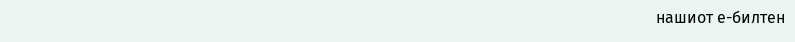нашиот е-билтен